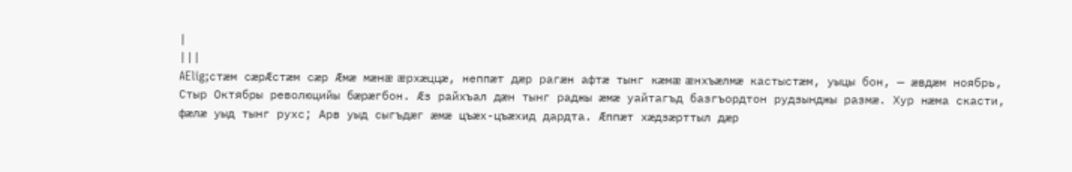|
|||
AElig;стæм сæрÆстæм сæр Æмæ мæнæ æрхæццæ, неппæт дæр рагæн афтæ тынг кæмæ æнхъæлмæ кастыстæм, уыцы бон, — æвдæм ноябрь, Стыр Октябры революцийы бæрæгбон. Æз райхъал дæн тынг раджы æмæ уайтагъд базгъордтон рудзынджы размæ. Хур нæма скасти, фæлæ уыд тынг рухс; Арв уыд сыгъдæг æмæ цъæх-цъæхид дардта. Æппæт хæдзæрттыл дæр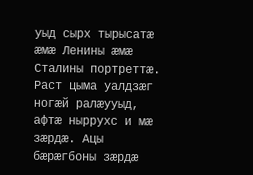уыд сырх тырысатæ æмæ Ленины æмæ Сталины портреттæ. Раст цыма уалдзæг ногæй ралæууыд, афтæ ныррухс и мæ зæрдæ. Ацы бæрæгбоны зæрдæ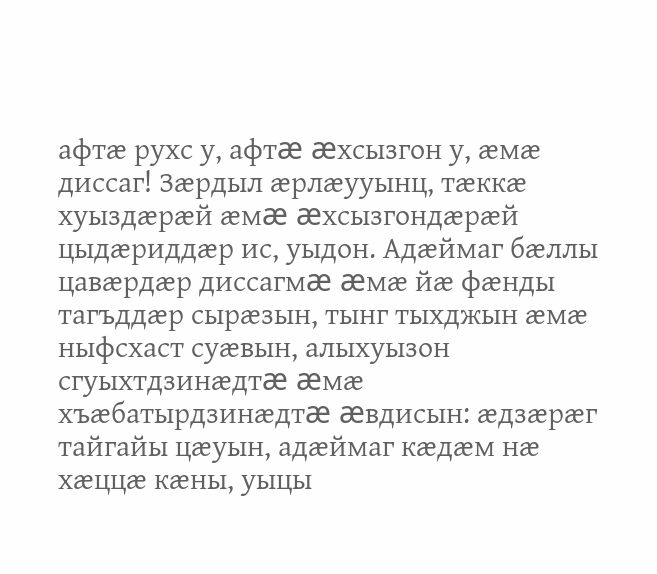афтæ рухс у, афтæ æхсызгон у, æмæ диссаг! Зæрдыл æрлæууынц, тæккæ хуыздæрæй æмæ æхсызгондæрæй цыдæриддæр ис, уыдон. Адæймаг бæллы цавæрдæр диссагмæ æмæ йæ фæнды тагъддæр сырæзын, тынг тыхджын æмæ ныфсхаст суæвын, алыхуызон сгуыхтдзинæдтæ æмæ хъæбатырдзинæдтæ æвдисын: æдзæрæг тайгайы цæуын, адæймаг кæдæм нæ хæццæ кæны, уыцы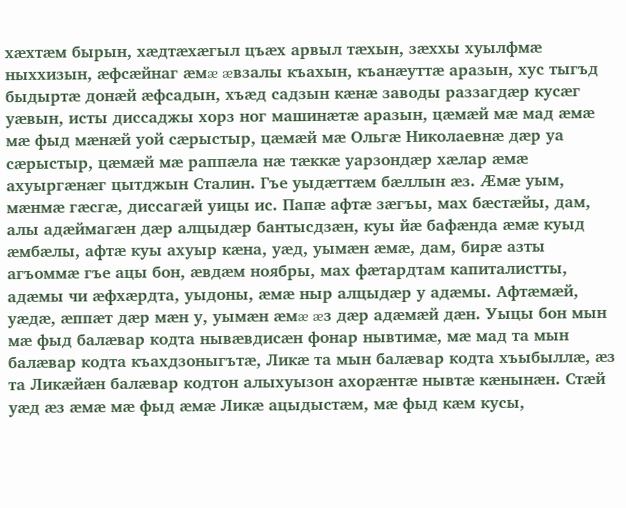хæхтæм бырын, хæдтæхæгыл цъæх арвыл тæхын, зæххы хуылфмæ ныххизын, æфсæйнаг æмæ æвзалы къахын, къанæуттæ аразын, хус тыгъд быдыртæ донæй æфсадын, хъæд садзын кæнæ заводы раззагдæр кусæг уæвын, исты диссаджы хорз ног машинæтæ аразын, цæмæй мæ мад æмæ мæ фыд мæнæй уой сæрыстыр, цæмæй мæ Ольгæ Николаевнæ дæр уа сæрыстыр, цæмæй мæ раппæла нæ тæккæ уарзондæр хæлар æмæ ахуыргæнæг цытджын Сталин. Гъе уыдæттæм бæллын æз. Æмæ уым, мæнмæ гæсгæ, диссагæй yицы ис. Папæ афтæ зæгъы, мах бæстæйы, дам, алы адæймагæн дæр алцыдæр бантысдзæн, куы йæ бафæнда æмæ куыд æмбæлы, афтæ куы ахуыр кæна, уæд, уымæн æмæ, дам, бирæ азты агъоммæ гъе ацы бон, æвдæм ноябры, мах фæтардтам капиталистты, адæмы чи æфхæрдта, уыдоны, æмæ ныр алцыдæр у адæмы. Афтæмæй, уæдæ, æппæт дæр мæн у, уымæн æмæ æз дæр адæмæй дæн. Уыцы бон мын мæ фыд балæвар кодта нывæвдисæн фонар нывтимæ, мæ мад та мын балæвар кодта къахдзоныгътæ, Ликæ та мын балæвар кодта хъыбыллæ, æз та Ликæйæн балæвар кодтон алыхуызон ахорæнтæ нывтæ кæнынæн. Стæй уæд æз æмæ мæ фыд æмæ Ликæ ацыдыстæм, мæ фыд кæм кусы,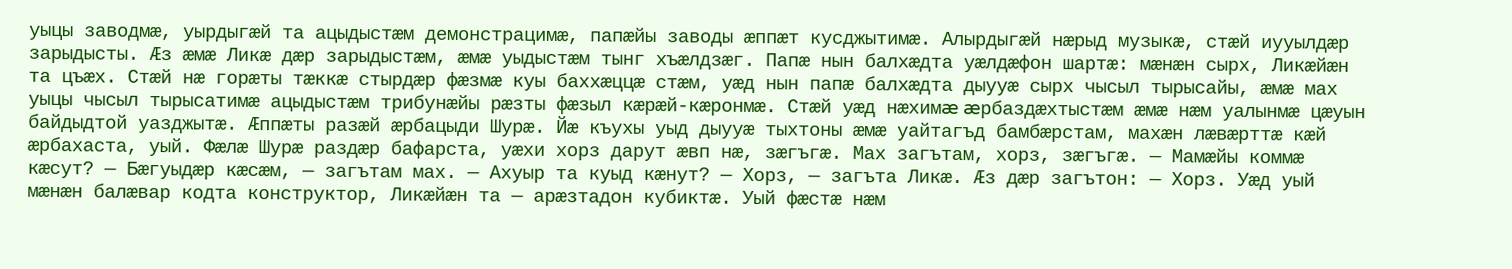уыцы заводмæ, уырдыгæй та ацыдыстæм демонстрацимæ, папæйы заводы æппæт кусджытимæ. Алырдыгæй нæрыд музыкæ, стæй иууылдæр зарыдысты. Æз æмæ Ликæ дæр зарыдыстæм, æмæ уыдыстæм тынг хъæлдзæг. Папæ нын балхæдта уæлдæфон шартæ: мæнæн сырх, Ликæйæн та цъæх. Стæй нæ горæты тæккæ стырдæр фæзмæ куы баххæццæ стæм, уæд нын папæ балхæдта дыууæ сырх чысыл тырысайы, æмæ мах уыцы чысыл тырысатимæ ацыдыстæм трибунæйы рæзты фæзыл кæрæй-кæронмæ. Стæй уæд нæхимæ æрбаздæхтыстæм æмæ нæм уалынмæ цæуын байдыдтой уазджытæ. Æппæты разæй æрбацыди Шурæ. Йæ къухы уыд дыууæ тыхтоны æмæ уайтагъд бамбæрстам, махæн лæвæрттæ кæй æрбахаста, уый. Фæлæ Шурæ раздæр бафарста, уæхи хорз дарут æвп нæ, зæгъгæ. Мах загътам, хорз, зæгъгæ. — Мамæйы коммæ кæсут? — Бæгуыдæр кæсæм, — загътам мах. — Ахуыр та куыд кæнут? — Хорз, — загъта Ликæ. Æз дæр загътон: — Хорз. Уæд уый мæнæн балæвар кодта конструктор, Ликæйæн та — арæзтадон кубиктæ. Уый фæстæ нæм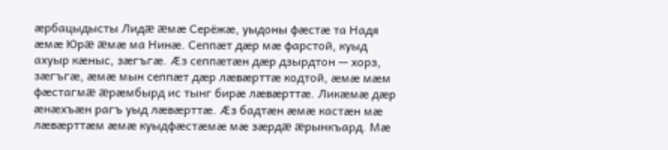æрбацыдысты Лидæ æмæ Серёжæ, уыдоны фæстæ та Надя æмæ Юрæ æмæ ма Нинæ. Сеппæт дæр мæ фарстой, куыд ахуыр кæныс, зæгъгæ. Æз сеппæтæн дæр дзырдтон — хорз, зæгъгæ, æмæ мын сеппæт дæр лæвæрттæ кодтой, æмæ мæм фæстагмæ æрæмбырд ис тынг бирæ лæвæрттæ. Ликæмæ дæр æнæхъæн рагъ уыд лæвæрттæ. Æз бадтæн æмæ кастæн мæ лæвæрттæм æмæ куыдфæстæмæ мæ зæрдæ æрынкъард. Мæ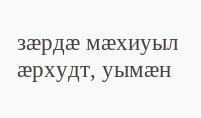зæрдæ мæхиуыл æрхудт, уымæн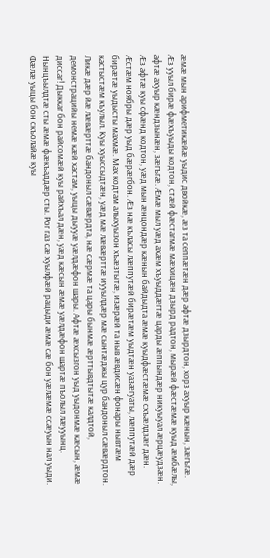æмæ мын арифметикæйæ уыдис двойкæ, æз та сеппæтæн дæр афтæ дзырдтон, хорз ахуыр кæнын, зæгъгæ. Æз ууыл бирæ фæхъуыды кодтон, стæй фæстагмæ мæхицæн дзырд радтон, мырæй фæстæмæ куыд æмбæлы, афтæ ахуыр кæндзынæн, зæгъгæ. Æмæ мыл уæд ахæм хъуыддæгтæ царды æппындæр никуыуал æрцæудзæн. Æз афтæ куы сфæнд кодтон, уæд мын æнцондæр кæнын байдыдта æмæ куыдфæстæмæ схъæлдзæг дæн. Æстæм ноябры дæр уыд бæрæгбон. Æз нæ къласы лæппутæй бирæтæм уыдтæн уазæгуаты, лæппутæй дæр бирæтæ уыдысты махмæ. Мах кодтам алыхуызон хъæзтытæ, изæрæй та ныв æвдисæн фонары нывтæм кастыстæм къулыл. Куы хуыссыдтæн, уæд мæ лæвæрттæ иууылдæр мæ сынтæджы цур бандоныл сæвæрдтон. Ликæ дæр йæ лæвæрттæ бандоныл сæвæрдта, нæ сæрмæ та цары бынмæ æрттывдтытæ калдтой, демонстрацийы немæ кæй хастам, уыцы дыууæ уæлдæфон шары. Афтæ æхсызгон уыд уыдонмæ кæсын, æмæ диссаг! Дыккаг бон райсомæй куы райхъал дæн, уæд кæсын æмæ уæлдæфон шартæ пъолыл лæууынц. Нынцъылдтæ сты æмæ фæкъаддæр сты. Рог газ сæ хуылфæй рацыди æмæ сæ бон уæлæмæ ссæуын нал уыди. Фæлæ уыцы бон скъолайæ куы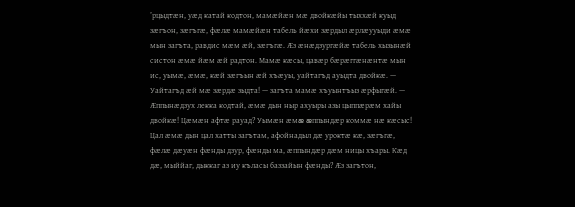’рцыдтæн, уæд катай кодтон, мамæйæн мæ двойкæйы тыххæй куыд зæгъон, зæгъгæ, фæлæ мамæйæн табель йæхи зæрдыл æрлæууыди æмæ мын загъта, равдис мæм æй, зæгъгæ. Æз æнæдзургæйæ табель хызынæй систон æмæ йæм æй радтон. Мамæ кæсы, цавæр бæрæггæнæнтæ мын ис, уымæ, æмæ, кæй зæгъын æй хъæуы, уайтагъд ауыдта двойкæ. — Уайтагъд æй мæ зæрдæ зыдта! — загъта мамæ хъуынтъыз æрфыгæй. — Æппынæдзух лекка кодтай, æмæ дын ныр ахуыры азы цыппæрæм хайы двойкæ! Цæмæн афтæ рауад? Уымæн æмæ æппындæр коммæ нæ кæсыс! Цал æмæ дын цал хатты загътам, афойнадыл дæ уроктæ кæ, зæгъгæ, фæлæ дæуæн фæнды дзур, фæнды ма, æппындæр дæм ницы хъары. Кæд дæ, мыййаг, дыккаг аз иу къласы баззайын фæнды? Æз загътон,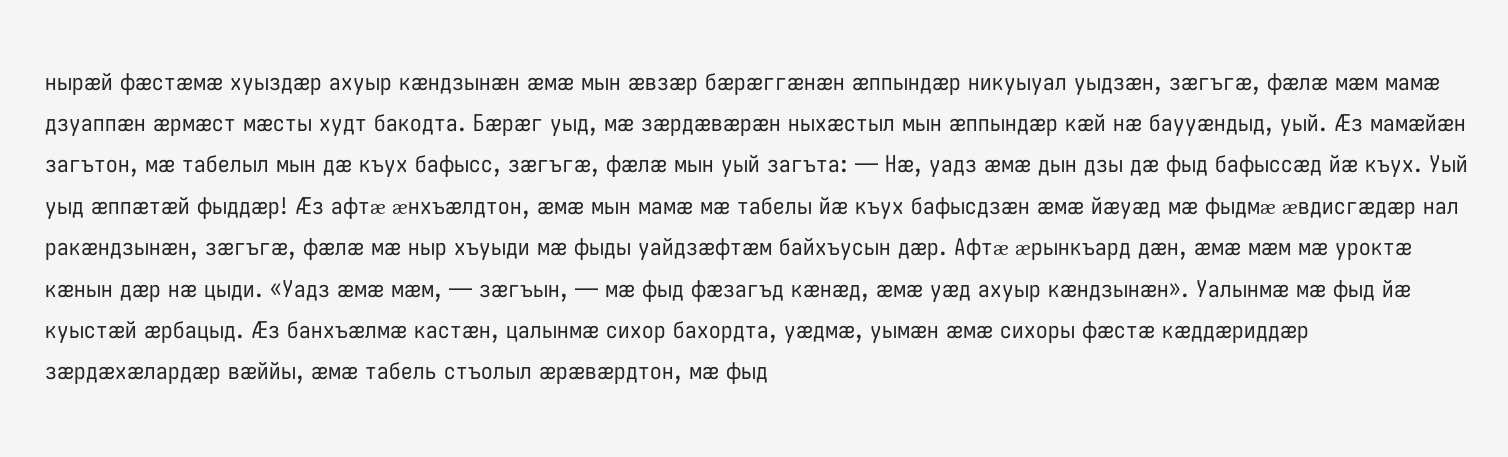нырæй фæстæмæ хуыздæр ахуыр кæндзынæн æмæ мын æвзæр бæрæггæнæн æппындæр никуыуал уыдзæн, зæгъгæ, фæлæ мæм мамæ дзуаппæн æрмæст мæсты худт бакодта. Бæрæг уыд, мæ зæрдæвæрæн ныхæстыл мын æппындæр кæй нæ баууæндыд, уый. Æз мамæйæн загътон, мæ табелыл мын дæ къух бафысс, зæгъгæ, фæлæ мын уый загъта: — Нæ, уадз æмæ дын дзы дæ фыд бафыссæд йæ къух. Уый уыд æппæтæй фыддæр! Æз афтæ æнхъæлдтон, æмæ мын мамæ мæ табелы йæ къух бафысдзæн æмæ йæуæд мæ фыдмæ æвдисгæдæр нал ракæндзынæн, зæгъгæ, фæлæ мæ ныр хъуыди мæ фыды уайдзæфтæм байхъусын дæр. Афтæ æрынкъард дæн, æмæ мæм мæ уроктæ кæнын дæр нæ цыди. «Уадз æмæ мæм, — зæгъын, — мæ фыд фæзагъд кæнæд, æмæ уæд ахуыр кæндзынæн». Уалынмæ мæ фыд йæ куыстæй æрбацыд. Æз банхъæлмæ кастæн, цалынмæ сихор бахордта, уæдмæ, уымæн æмæ сихоры фæстæ кæддæриддæр зæрдæхæлардæр вæййы, æмæ табель стъолыл æрæвæрдтон, мæ фыд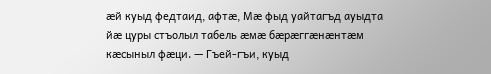æй куыд федтаид, афтæ, Мæ фыд уайтагъд ауыдта йæ цуры стъолыл табель æмæ бæрæггæнæнтæм кæсыныл фæци. — Гъей-гъи, куыд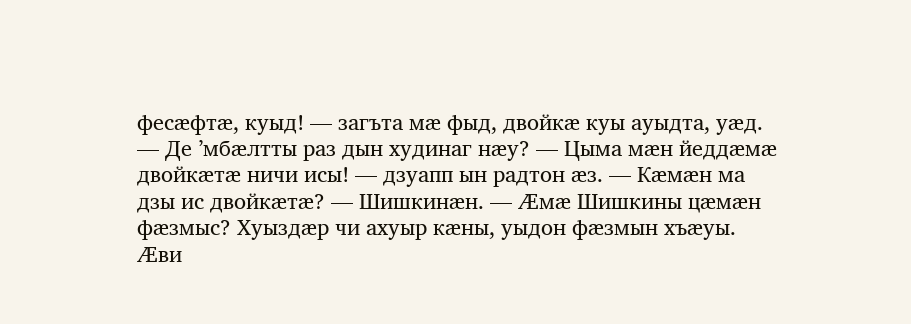фесæфтæ, куыд! — загъта мæ фыд, двойкæ куы ауыдта, уæд. — Де ’мбæлтты раз дын худинаг нæу? — Цыма мæн йеддæмæ двойкæтæ ничи исы! — дзуапп ын радтон æз. — Кæмæн ма дзы ис двойкæтæ? — Шишкинæн. — Æмæ Шишкины цæмæн фæзмыс? Хуыздæр чи ахуыр кæны, уыдон фæзмын хъæуы. Æви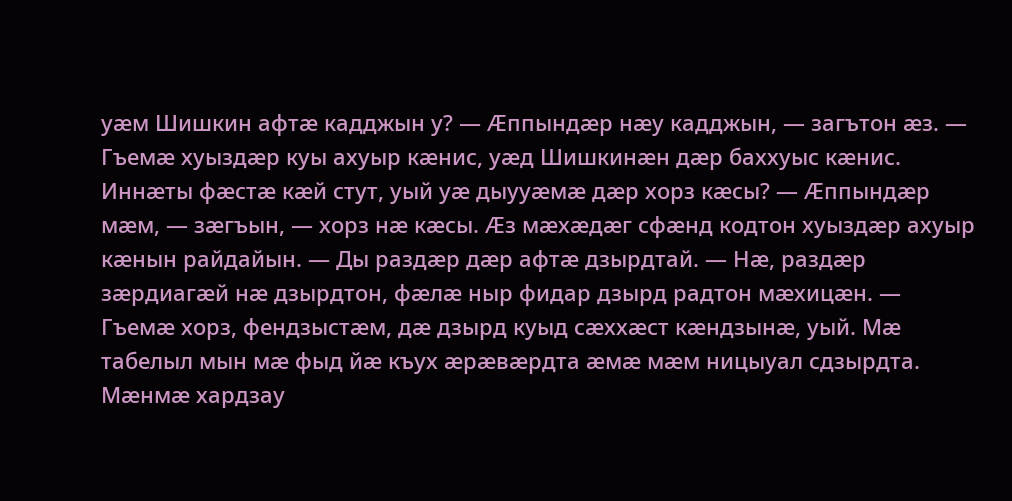уæм Шишкин афтæ кадджын у? — Æппындæр нæу кадджын, — загътон æз. — Гъемæ хуыздæр куы ахуыр кæнис, уæд Шишкинæн дæр баххуыс кæнис. Иннæты фæстæ кæй стут, уый уæ дыууæмæ дæр хорз кæсы? — Æппындæр мæм, — зæгъын, — хорз нæ кæсы. Æз мæхæдæг сфæнд кодтон хуыздæр ахуыр кæнын райдайын. — Ды раздæр дæр афтæ дзырдтай. — Нæ, раздæр зæрдиагæй нæ дзырдтон, фæлæ ныр фидар дзырд радтон мæхицæн. — Гъемæ хорз, фендзыстæм, дæ дзырд куыд сæххæст кæндзынæ, уый. Мæ табелыл мын мæ фыд йæ къух æрæвæрдта æмæ мæм ницыуал сдзырдта. Мæнмæ хардзау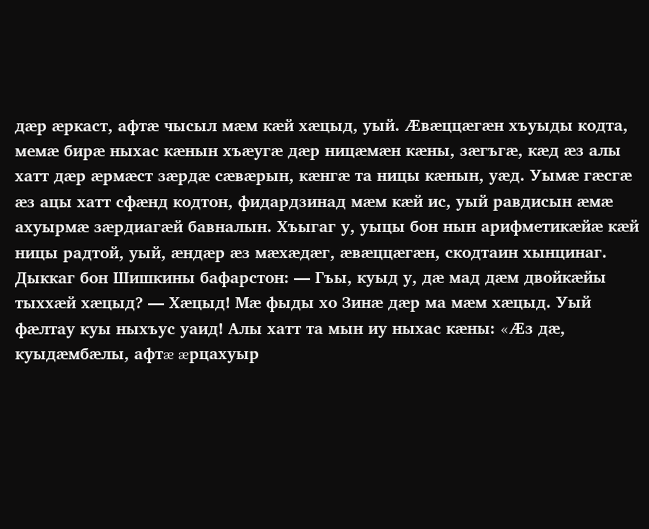дæр æркаст, афтæ чысыл мæм кæй хæцыд, уый. Æвæццæгæн хъуыды кодта, мемæ бирæ ныхас кæнын хъæугæ дæр ницæмæн кæны, зæгъгæ, кæд æз алы хатт дæр æрмæст зæрдæ сæвæрын, кæнгæ та ницы кæнын, уæд. Уымæ гæсгæ æз ацы хатт сфæнд кодтон, фидардзинад мæм кæй ис, уый равдисын æмæ ахуырмæ зæрдиагæй бавналын. Хъыгаг у, уыцы бон нын арифметикæйæ кæй ницы радтой, уый, æндæр æз мæхæдæг, æвæццæгæн, скодтаин хынцинаг. Дыккаг бон Шишкины бафарстон: — Гъы, куыд у, дæ мад дæм двойкæйы тыххæй хæцыд? — Хæцыд! Мæ фыды хо Зинæ дæр ма мæм хæцыд. Уый фæлтау куы ныхъус уаид! Алы хатт та мын иу ныхас кæны: «Æз дæ, куыдæмбæлы, афтæ æрцахуыр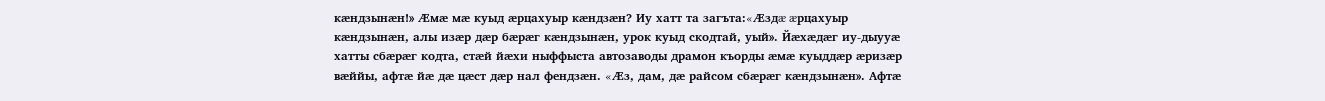кæндзынæн!» Æмæ мæ куыд æрцахуыр кæндзæн? Иу хатт та загъта:«Æздæ æрцахуыр кæндзынæн, алы изæр дæр бæрæг кæндзынæн, урок куыд скодтай, уый». Йæхæдæг иу-дыууæ хатты сбæрæг кодта, стæй йæхи ныффыста автозаводы драмон къорды æмæ куыддæр æризæр вæййы, афтæ йæ дæ цæст дæр нал фендзæн. «Æз, дам, дæ райсом сбæрæг кæндзынæн». Афтæ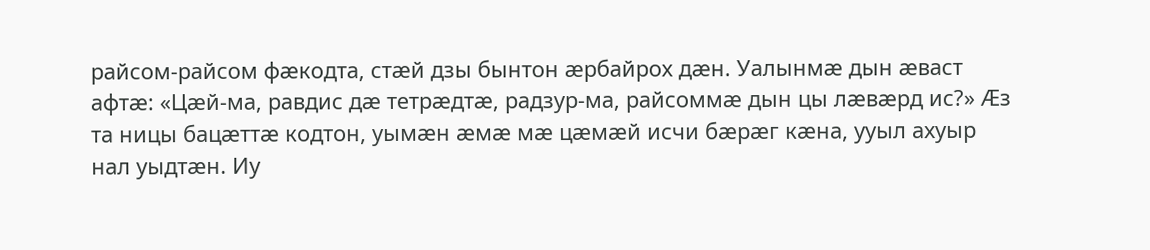райсом-райсом фæкодта, стæй дзы бынтон æрбайрох дæн. Уалынмæ дын æваст афтæ: «Цæй-ма, равдис дæ тетрæдтæ, радзур-ма, райсоммæ дын цы лæвæрд ис?» Æз та ницы бацæттæ кодтон, уымæн æмæ мæ цæмæй исчи бæрæг кæна, ууыл ахуыр нал уыдтæн. Иу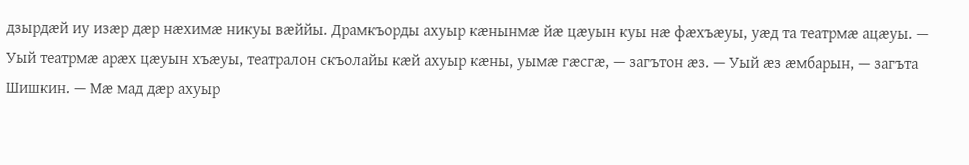дзырдæй иу изæр дæр нæхимæ никуы вæййы. Драмкъорды ахуыр кæнынмæ йæ цæуын куы нæ фæхъæуы, уæд та театрмæ ацæуы. — Уый театрмæ арæх цæуын хъæуы, театралон скъолайы кæй ахуыр кæны, уымæ гæсгæ, — загътон æз. — Уый æз æмбарын, — загъта Шишкин. — Мæ мад дæр ахуыр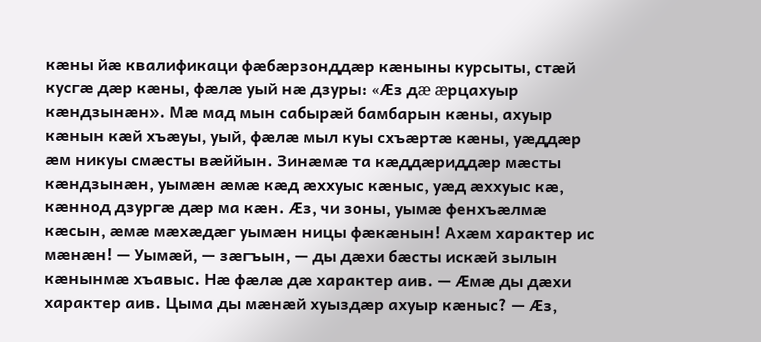кæны йæ квалификаци фæбæрзонддæр кæныны курсыты, стæй кусгæ дæр кæны, фæлæ уый нæ дзуры: «Æз дæ æрцахуыр кæндзынæн». Мæ мад мын сабырæй бамбарын кæны, ахуыр кæнын кæй хъæуы, уый, фæлæ мыл куы схъæртæ кæны, уæддæр æм никуы смæсты вæййын. Зинæмæ та кæддæриддæр мæсты кæндзынæн, уымæн æмæ кæд æххуыс кæныс, уæд æххуыс кæ, кæннод дзургæ дæр ма кæн. Æз, чи зоны, уымæ фенхъæлмæ кæсын, æмæ мæхæдæг уымæн ницы фæкæнын! Ахæм характер ис мæнæн! — Уымæй, — зæгъын, — ды дæхи бæсты искæй зылын кæнынмæ хъавыс. Нæ фæлæ дæ характер аив. — Æмæ ды дæхи характер аив. Цыма ды мæнæй хуыздæр ахуыр кæныс? — Æз,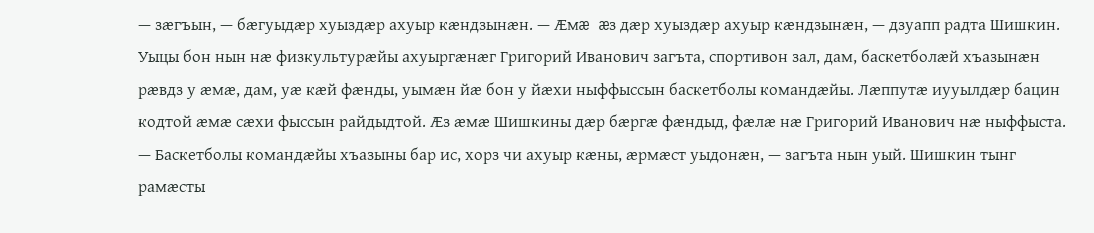— зæгъын, — бæгуыдæр хуыздæр ахуыр кæндзынæн. — Æмæ æз дæр хуыздæр ахуыр кæндзынæн, — дзуапп радта Шишкин. Уыцы бон нын нæ физкультурæйы ахуыргæнæг Григорий Иванович загъта, спортивон зал, дам, баскетболæй хъазынæн рæвдз у æмæ, дам, уæ кæй фæнды, уымæн йæ бон у йæхи ныффыссын баскетболы командæйы. Лæппутæ иууылдæр бацин кодтой æмæ сæхи фыссын райдыдтой. Æз æмæ Шишкины дæр бæргæ фæндыд, фæлæ нæ Григорий Иванович нæ ныффыста. — Баскетболы командæйы хъазыны бар ис, хорз чи ахуыр кæны, æрмæст уыдонæн, — загъта нын уый. Шишкин тынг рамæсты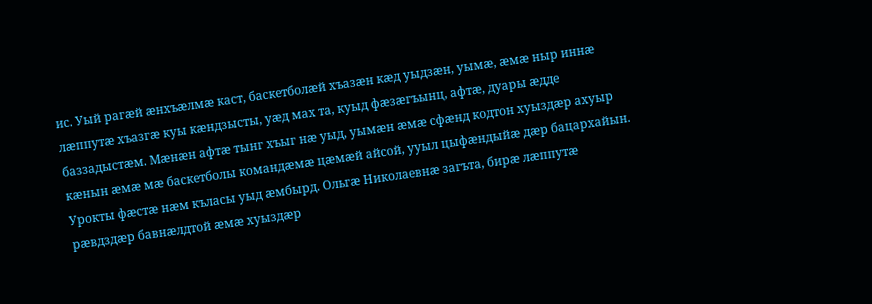ис. Уый рагæй æнхъæлмæ каст, баскетболæй хъазæн кæд уыдзæн, уымæ, æмæ ныр иннæ лæппутæ хъазгæ куы кæндзысты, уæд мах та, куыд фæзæгъынц, афтæ, дуары æдде баззадыстæм. Мæнæн афтæ тынг хъыг нæ уыд, уымæн æмæ сфæнд кодтон хуыздæр ахуыр кæнын æмæ мæ баскетболы командæмæ цæмæй айсой, ууыл цыфæндыйæ дæр бацархайын. Урокты фæстæ нæм къласы уыд æмбырд. Ольгæ Николаевнæ загъта, бирæ лæппутæ рæвдздæр бавнæлдтой æмæ хуыздæр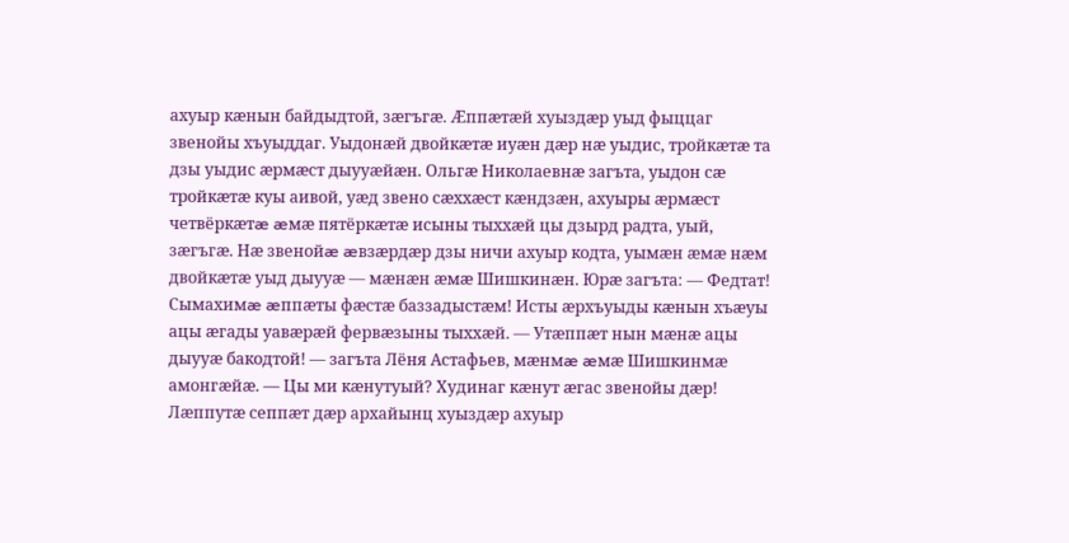ахуыр кæнын байдыдтой, зæгъгæ. Æппæтæй хуыздæр уыд фыццаг звенойы хъуыддаг. Уыдонæй двойкæтæ иуæн дæр нæ уыдис, тройкæтæ та дзы уыдис æрмæст дыууæйæн. Ольгæ Николаевнæ загъта, уыдон сæ тройкæтæ куы аивой, уæд звено сæххæст кæндзæн, ахуыры æрмæст четвёркæтæ æмæ пятёркæтæ исыны тыххæй цы дзырд радта, уый, зæгъгæ. Нæ звенойæ æвзæрдæр дзы ничи ахуыр кодта, уымæн æмæ нæм двойкæтæ уыд дыууæ — мæнæн æмæ Шишкинæн. Юрæ загъта: — Федтат! Сымахимæ æппæты фæстæ баззадыстæм! Исты æрхъуыды кæнын хъæуы ацы æгады уавæрæй фервæзыны тыххæй. — Утæппæт нын мæнæ ацы дыууæ бакодтой! — загъта Лёня Астафьев, мæнмæ æмæ Шишкинмæ амонгæйæ. — Цы ми кæнутуый? Худинаг кæнут æгас звенойы дæр! Лæппутæ сеппæт дæр архайынц хуыздæр ахуыр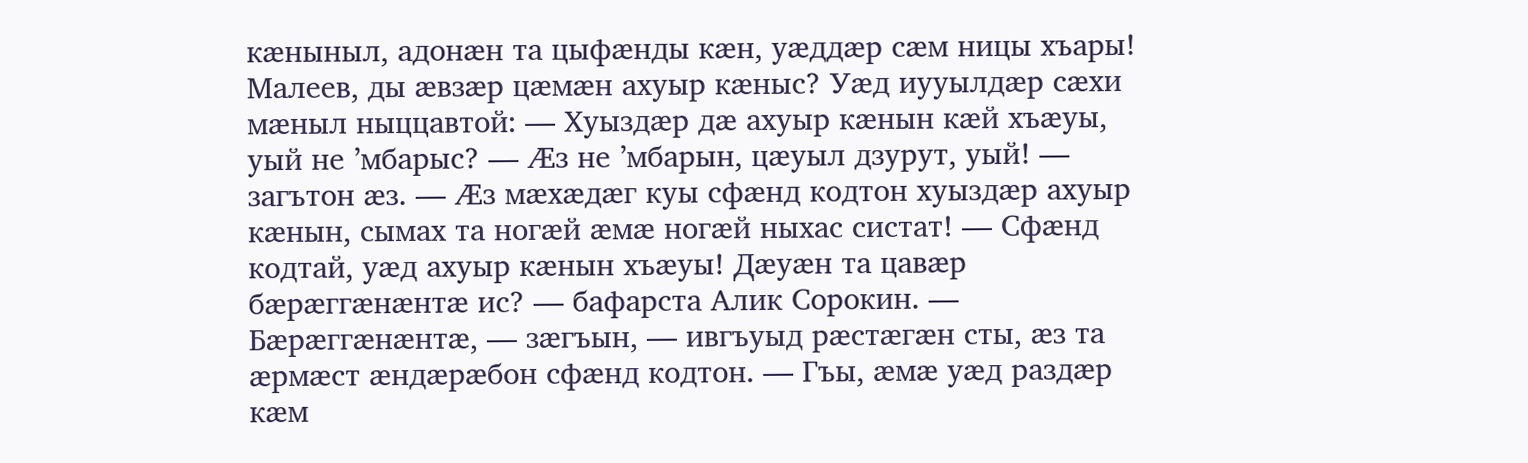кæныныл, адонæн та цыфæнды кæн, уæддæр сæм ницы хъары! Малеев, ды æвзæр цæмæн ахуыр кæныс? Уæд иууылдæр сæхи мæныл ныццавтой: — Хуыздæр дæ ахуыр кæнын кæй хъæуы, уый не ’мбарыс? — Æз не ’мбарын, цæуыл дзурут, уый! — загътон æз. — Æз мæхæдæг куы сфæнд кодтон хуыздæр ахуыр кæнын, сымах та ногæй æмæ ногæй ныхас систат! — Сфæнд кодтай, уæд ахуыр кæнын хъæуы! Дæуæн та цавæр бæрæггæнæнтæ ис? — бафарста Алик Сорокин. — Бæрæггæнæнтæ, — зæгъын, — ивгъуыд рæстæгæн сты, æз та æрмæст æндæрæбон сфæнд кодтон. — Гъы, æмæ уæд раздæр кæм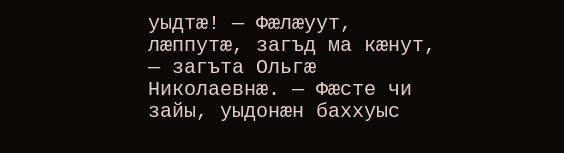уыдтæ! — Фæлæуут, лæппутæ, загъд ма кæнут, — загъта Ольгæ Николаевнæ. — Фæсте чи зайы, уыдонæн баххуыс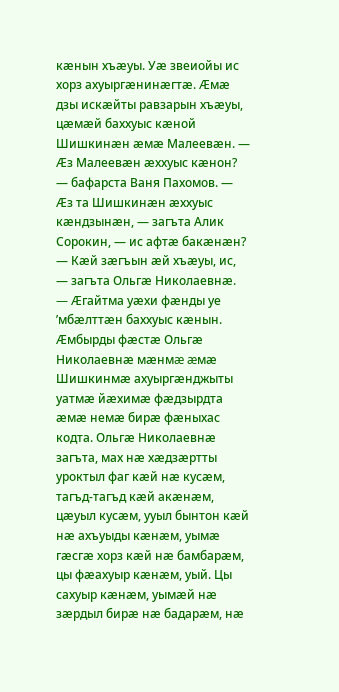кæнын хъæуы. Уæ звеиойы ис хорз ахуыргæнинæгтæ. Æмæ дзы искæйты равзарын хъæуы, цæмæй баххуыс кæной Шишкинæн æмæ Малеевæн. — Æз Малеевæн æххуыс кæнон? — бафарста Ваня Пахомов. — Æз та Шишкинæн æххуыс кæндзынæн, — загъта Алик Сорокин, — ис афтæ бакæнæн? — Кæй зæгъын æй хъæуы, ис, — загъта Ольгæ Николаевнæ. — Æгайтма уæхи фæнды уе ’мбæлттæн баххуыс кæнын. Æмбырды фæстæ Ольгæ Николаевнæ мæнмæ æмæ Шишкинмæ ахуыргæнджыты уатмæ йæхимæ фæдзырдта æмæ немæ бирæ фæныхас кодта. Ольгæ Николаевнæ загъта, мах нæ хæдзæртты уроктыл фаг кæй нæ кусæм, тагъд-тагъд кæй акæнæм, цæуыл кусæм, ууыл бынтон кæй нæ ахъуыды кæнæм, уымæ гæсгæ хорз кæй нæ бамбарæм, цы фæахуыр кæнæм, уый. Цы сахуыр кæнæм, уымæй нæ зæрдыл бирæ нæ бадарæм, нæ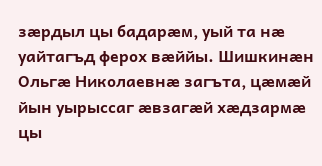зæрдыл цы бадарæм, уый та нæ уайтагъд ферох вæййы. Шишкинæн Ольгæ Николаевнæ загъта, цæмæй йын уырыссаг æвзагæй хæдзармæ цы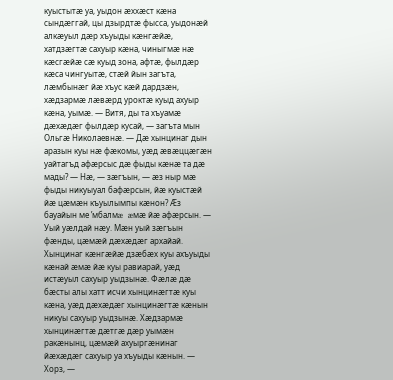куыстытæ уа, уыдон æххæст кæна сындæггай, цы дзырдтæ фысса, уыдонæй алкæуыл дæр хъуыды кæнгæйæ, хатдзæгтæ сахуыр кæна, чиныгмæ нæ кæсгæйæ сæ куыд зона, афтæ, фылдæр кæса чингуытæ, стæй йын загъта, лæмбынæг йæ хъус кæй дардзæн, хæдзармæ лæвæрд уроктæ куыд ахуыр кæна, уымæ. — Витя, ды та хъуамæ дæхæдæг фылдæр кусай, — загъта мын Ольгæ Николаевнæ. — Дæ хынцинаг дын аразын куы нæ фæкомы, уæд æвæццæгæн уайтагъд афæрсыс дæ фыды кæнæ та дæ мады? — Нæ, — зæгъын, — æз ныр мæ фыды никуыуал бафæрсын, йæ куыстæй йæ цæмæн къуылымпы кæнон? Æз бауайын ме ’мбалмæ æмæ йæ афæрсын. — Уый уæлдай нæу. Мæн уый зæгъын фæнды, цæмæй дæхæдæг архайай. Хынцинаг кæнгæйæ дзæбæх куы ахъуыды кæнай æмæ йæ куы равиарай, уæд истæуыл сахуыр уыдзынæ. Фæлæ дæ бæсты алы хатт исчи хынцинæгтæ куы кæна, уæд дæхæдæг хынцинæгтæ кæнын никуы сахуыр уыдзынæ. Хæдзармæ хынцинæгтæ дæтгæ дæр уымæн ракæнынц, цæмæй ахуыргæнинаг йæхæдæг сахуыр уа хъуыды кæнын. — Хорз, —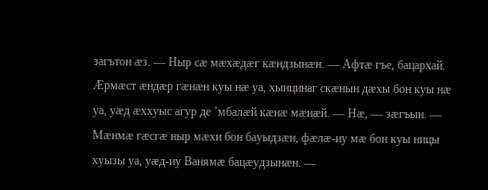загътон æз. — Ныр сæ мæхæдæг кæндзынæн. — Афтæ гъе, бацархай. Æрмæст æндæр гæнæн куы нæ уа, хынцинаг скæнын дæхы бон куы нæ уа, уæд æххуыс агур де ’мбалæй кæнæ мæнæй. — Нæ, — зæгъын. — Мæнмæ гæсгæ ныр мæхи бон бауыдзæн, фæлæ-иу мæ бон куы ницы хуызы уа, уæд-иу Ванямæ бацæудзынæн. —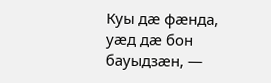Куы дæ фæнда, уæд дæ бон бауыдзæн, —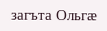загъта Ольгæ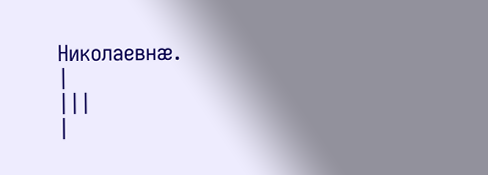Николаевнæ.
|
|||
|